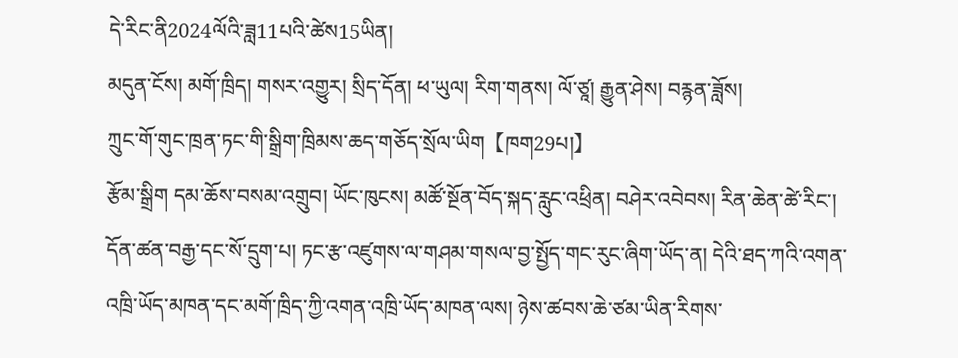དེ་རིང་ནི2024ལོའི་ཟླ11པའི་ཚེས15ཡིན།
མདུན་ངོས། མགོ་ཁྲིད། གསར་འགྱུར། སྲིད་དོན། ཕ་ཡུལ། རིག་གནས། ལོ་ཙཱ། རྒྱུན་ཤེས། བརྙན་ཟློས།
ཀྲུང་གོ་གུང་ཁྲན་ཏང་གི་སྒྲིག་ཁྲིམས་ཆད་གཅོད་སྲོལ་ཡིག【ཁག29པ།】
རྩོམ་སྒྲིག དམ་ཆོས་བསམ་འགྲུབ། ཡོང་ཁུངས། མཚོ་སྔོན་བོད་སྐད་རླུང་འཕྲིན། བཤེར་འབེབས། རིན་ཆེན་ཚེ་རིང་།
དོན་ཚན་བརྒྱ་དང་སོ་དྲུག་པ། ཏང་རྩ་འཛུགས་ལ་གཤམ་གསལ་བྱ་སྤྱོད་གང་རུང་ཞིག་ཡོད་ན། དེའི་ཐད་ཀའི་འགན་འཁྲི་ཡོད་མཁན་དང་མགོ་ཁྲིད་ཀྱི་འགན་འཁྲི་ཡོད་མཁན་ལས། ཉེས་ཚབས་ཆེ་ཙམ་ཡིན་རིགས་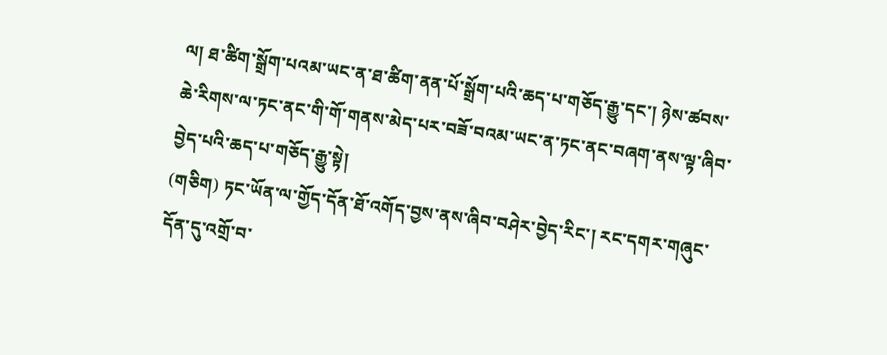ལ། ཐ་ཚིག་སྒྲོག་པའམ་ཡང་ན་ཐ་ཚིག་ནན་པོ་སྒྲོག་པའི་ཆད་པ་གཅོད་རྒྱུ་དང་། ཉེས་ཚབས་ཆེ་རིགས་ལ་ཏང་ནང་གི་གོ་གནས་མེད་པར་བཟོ་བའམ་ཡང་ན་ཏང་ནང་བཞག་ནས་ལྟ་ཞིབ་བྱེད་པའི་ཆད་པ་གཅོད་རྒྱུ་སྟེ།
(གཅིག) ཏང་ཡོན་ལ་གྱོད་དོན་ཐོ་འགོད་བྱས་ནས་ཞིབ་བཤེར་བྱེད་རིང་། རང་དགར་གཞུང་དོན་དུ་འགྲོ་བ་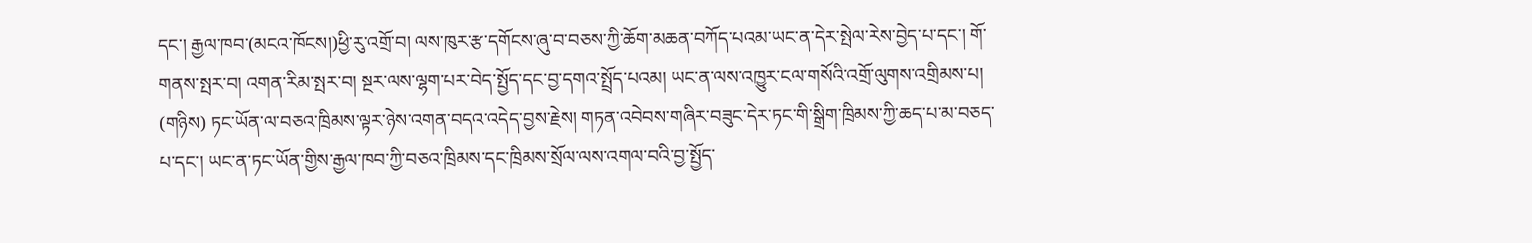དང་། རྒྱལ་ཁབ་(མངའ་ཁོངས།)ཕྱི་རུ་འགྲོ་བ། ལས་ཁུར་རྩ་དགོངས་ཞུ་བ་བཅས་ཀྱི་ཆོག་མཆན་བཀོད་པའམ་ཡང་ན་དེར་སྤེལ་རེས་བྱེད་པ་དང་། གོ་གནས་སྤར་བ། འགན་རིམ་སྤར་བ། སྔར་ལས་ལྷག་པར་བེད་སྤྱོད་དང་བྱ་དགའ་སྤྲོད་པའམ། ཡང་ན་ལས་འཁྱུར་ངལ་གསོའི་འགྲོ་ལུགས་འགྲིམས་པ།
(གཉིས) ཏང་ཡོན་ལ་བཅའ་ཁྲིམས་ལྟར་ཉེས་འགན་བདའ་འདེད་བྱས་རྗེས། གཏན་འབེབས་གཞིར་བཟུང་དེར་ཏང་གི་སྒྲིག་ཁྲིམས་ཀྱི་ཆད་པ་མ་བཅད་པ་དང་། ཡང་ན་ཏང་ཡོན་གྱིས་རྒྱལ་ཁབ་ཀྱི་བཅའ་ཁྲིམས་དང་ཁྲིམས་སྲོལ་ལས་འགལ་བའི་བྱ་སྤྱོད་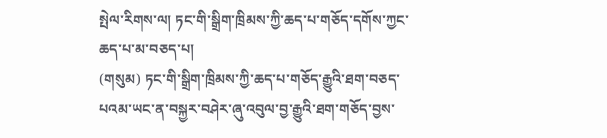སྤེལ་རིགས་ལ། ཏང་གི་སྒྲིག་ཁྲིམས་ཀྱི་ཆད་པ་གཅོད་དགོས་ཀྱང་ཆད་པ་མ་བཅད་པ།
(གསུམ) ཏང་གི་སྒྲིག་ཁྲིམས་ཀྱི་ཆད་པ་གཅོད་རྒྱུའི་ཐག་བཅད་པའམ་ཡང་ན་བསྐྱར་བཤེར་ཞུ་འབུལ་བྱ་རྒྱུའི་ཐག་གཅོད་བྱས་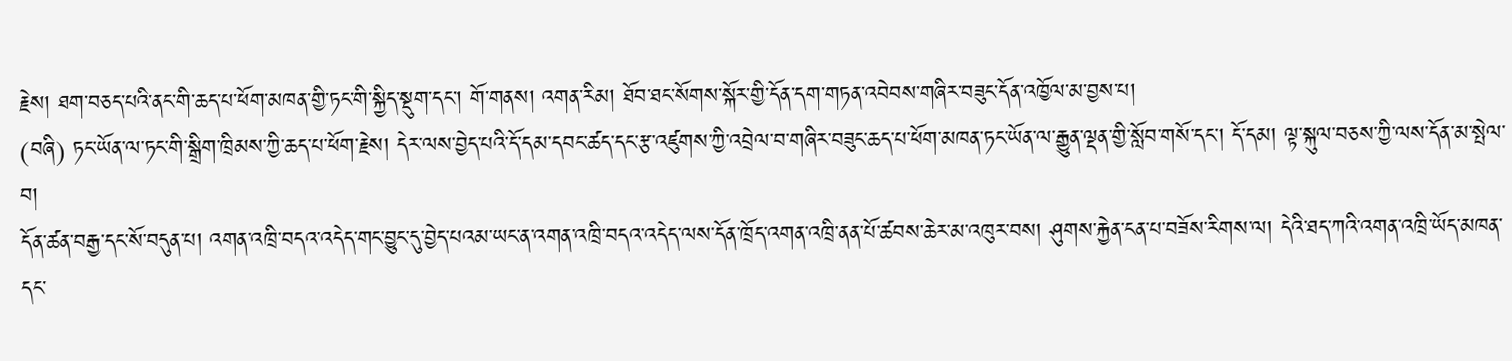རྗེས། ཐག་བཅད་པའི་ནང་གི་ཆད་པ་ཕོག་མཁན་གྱི་ཏང་གི་སྐྱིད་སྡུག་དང་། གོ་གནས། འགན་རིམ། ཐོབ་ཐང་སོགས་སྐོར་གྱི་དོན་དག་གཏན་འབེབས་གཞིར་བཟུང་དོན་འཁྱོལ་མ་བྱས་པ།
(བཞི) ཏང་ཡོན་ལ་ཏང་གི་སྒྲིག་ཁྲིམས་ཀྱི་ཆད་པ་ཕོག་རྗེས། དེར་ལས་བྱེད་པའི་དོ་དམ་དབང་ཚད་དང་རྩ་འཛུགས་ཀྱི་འབྲེལ་བ་གཞིར་བཟུང་ཆད་པ་ཕོག་མཁན་ཏང་ཡོན་ལ་རྒྱུན་ལྡན་གྱི་སློབ་གསོ་དང་། དོ་དམ། ལྟ་སྐུལ་བཅས་ཀྱི་ལས་དོན་མ་སྤེལ་བ།
དོན་ཚན་བརྒྱ་དང་སོ་བདུན་པ། འགན་འཁྲི་བདའ་འདེད་གང་བྱུང་དུ་བྱེད་པའམ་ཡང་ན་འགན་འཁྲི་བདའ་འདེད་ལས་དོན་ཁྲོད་འགན་འཁྲི་ནན་པོ་ཚབས་ཆེར་མ་འཁུར་བས། ཤུགས་རྐྱེན་ངན་པ་བཟོས་རིགས་ལ། དེའི་ཐད་ཀའི་འགན་འཁྲི་ཡོད་མཁན་དང་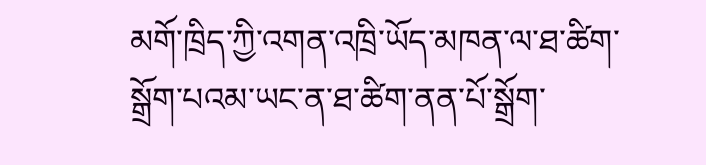མགོ་ཁྲིད་ཀྱི་འགན་འཁྲི་ཡོད་མཁན་ལ་ཐ་ཚིག་སྒྲོག་པའམ་ཡང་ན་ཐ་ཚིག་ནན་པོ་སྒྲོག་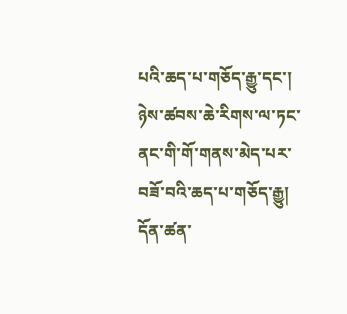པའི་ཆད་པ་གཅོད་རྒྱུ་དང་། ཉེས་ཚབས་ཆེ་རིགས་ལ་ཏང་ནང་གི་གོ་གནས་མེད་པར་བཟོ་བའི་ཆད་པ་གཅོད་རྒྱུ།
དོན་ཚན་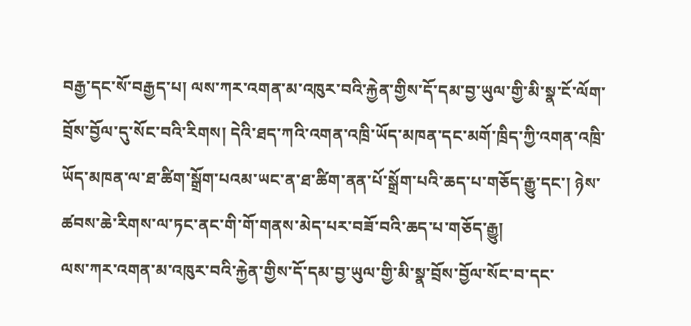བརྒྱ་དང་སོ་བརྒྱད་པ། ལས་ཀར་འགན་མ་འཁུར་བའི་རྐྱེན་གྱིས་དོ་དམ་བྱ་ཡུལ་གྱི་མི་སྣ་ངོ་ལོག་བྲོས་བྱོལ་དུ་སོང་བའི་རིགས། དེའི་ཐད་ཀའི་འགན་འཁྲི་ཡོད་མཁན་དང་མགོ་ཁྲིད་ཀྱི་འགན་འཁྲི་ཡོད་མཁན་ལ་ཐ་ཚིག་སྒྲོག་པའམ་ཡང་ན་ཐ་ཚིག་ནན་པོ་སྒྲོག་པའི་ཆད་པ་གཅོད་རྒྱུ་དང་། ཉེས་ཚབས་ཆེ་རིགས་ལ་ཏང་ནང་གི་གོ་གནས་མེད་པར་བཟོ་བའི་ཆད་པ་གཅོད་རྒྱུ།
ལས་ཀར་འགན་མ་འཁུར་བའི་རྐྱེན་གྱིས་དོ་དམ་བྱ་ཡུལ་གྱི་མི་སྣ་བྲོས་བྱོལ་སོང་བ་དང་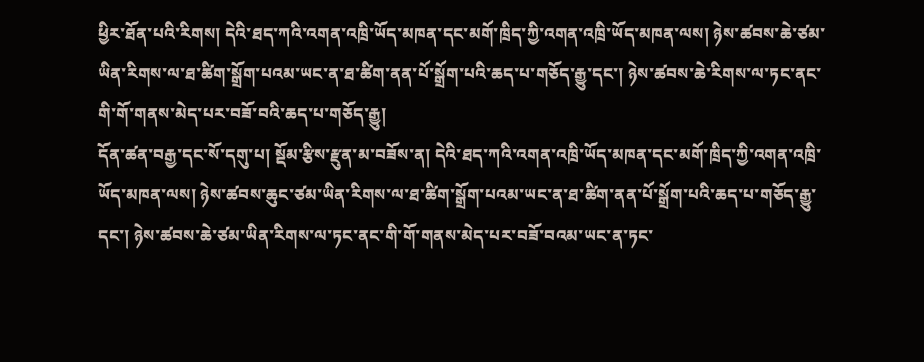ཕྱིར་ཐོན་པའི་རིགས། དེའི་ཐད་ཀའི་འགན་འཁྲི་ཡོད་མཁན་དང་མགོ་ཁྲིད་ཀྱི་འགན་འཁྲི་ཡོད་མཁན་ལས། ཉེས་ཚབས་ཆེ་ཙམ་ཡིན་རིགས་ལ་ཐ་ཚིག་སྒྲོག་པའམ་ཡང་ན་ཐ་ཚིག་ནན་པོ་སྒྲོག་པའི་ཆད་པ་གཅོད་རྒྱུ་དང་། ཉེས་ཚབས་ཆེ་རིགས་ལ་ཏང་ནང་གི་གོ་གནས་མེད་པར་བཟོ་བའི་ཆད་པ་གཅོད་རྒྱུ།
དོན་ཚན་བརྒྱ་དང་སོ་དགུ་པ། སྡོམ་རྩིས་རྫུན་མ་བཟོས་ན། དེའི་ཐད་ཀའི་འགན་འཁྲི་ཡོད་མཁན་དང་མགོ་ཁྲིད་ཀྱི་འགན་འཁྲི་ཡོད་མཁན་ལས། ཉེས་ཚབས་ཆུང་ཙམ་ཡིན་རིགས་ལ་ཐ་ཚིག་སྒྲོག་པའམ་ཡང་ན་ཐ་ཚིག་ནན་པོ་སྒྲོག་པའི་ཆད་པ་གཅོད་རྒྱུ་དང་། ཉེས་ཚབས་ཆེ་ཙམ་ཡིན་རིགས་ལ་ཏང་ནང་གི་གོ་གནས་མེད་པར་བཟོ་བའམ་ཡང་ན་ཏང་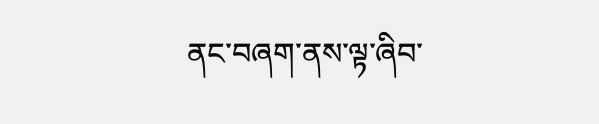ནང་བཞག་ནས་ལྟ་ཞིབ་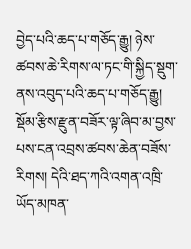བྱེད་པའི་ཆད་པ་གཅོད་རྒྱུ། ཉེས་ཚབས་ཆེ་རིགས་ལ་ཏང་གི་སྐྱིད་སྡུག་ནས་འབུད་པའི་ཆད་པ་གཅོད་རྒྱུ།
སྡོམ་རྩིས་རྫུན་བཟོར་ལྟ་ཞིབ་མ་བྱས་པས་ངན་འབྲས་ཚབས་ཆེན་བཟོས་རིགས། དེའི་ཐད་ཀའི་འགན་འཁྲི་ཡོད་མཁན་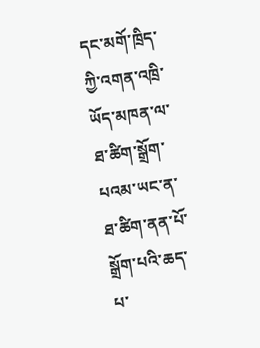དང་མགོ་ཁྲིད་ཀྱི་འགན་འཁྲི་ཡོད་མཁན་ལ་ཐ་ཚིག་སྒྲོག་པའམ་ཡང་ན་ཐ་ཚིག་ནན་པོ་སྒྲོག་པའི་ཆད་པ་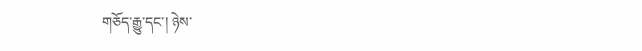གཅོད་རྒྱུ་དང་། ཉེས་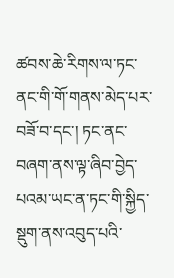ཚབས་ཆེ་རིགས་ལ་ཏང་ནང་གི་གོ་གནས་མེད་པར་བཟོ་བ་དང་། ཏང་ནང་བཞག་ནས་ལྟ་ཞིབ་བྱེད་པའམ་ཡང་ན་ཏང་གི་སྐྱིད་སྡུག་ནས་འབུད་པའི་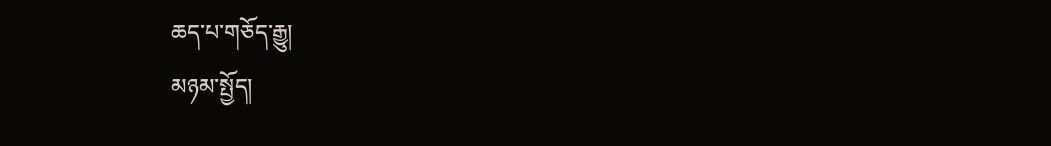ཆད་པ་གཅོད་རྒྱུ།
མཉམ་སྤྱོད།